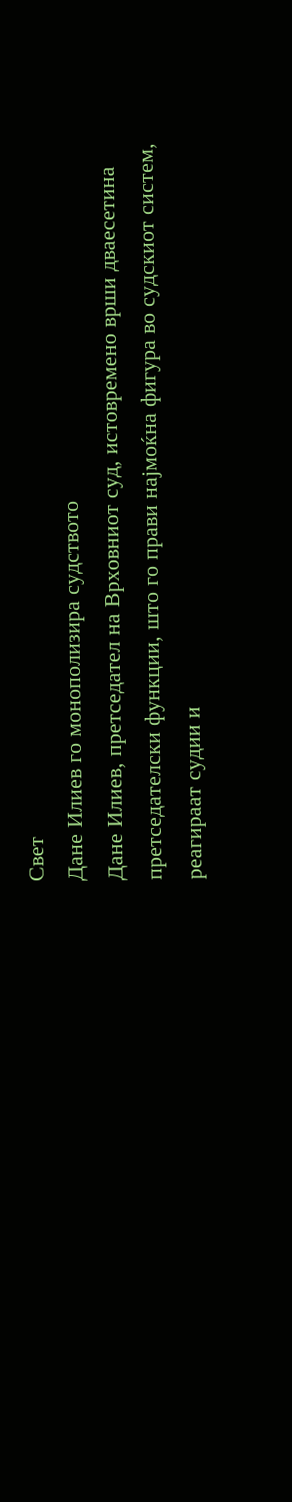Свет
Дане Илиев го монополизира судството
Дане Илиев, претседател на Врховниот суд, истовремено врши дваесетина претседателски функции, што го прави најмоќна фигура во судскиот систем, реагираат судии и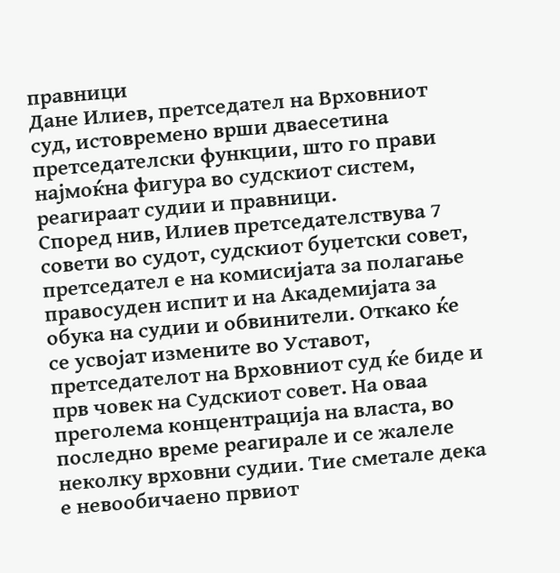правници
Дане Илиев, претседател на Врховниот суд, истовремено врши дваесетина претседателски функции, што го прави најмоќна фигура во судскиот систем, реагираат судии и правници.
Според нив, Илиев претседателствува 7 совети во судот, судскиот буџетски совет, претседател е на комисијата за полагање правосуден испит и на Академијата за обука на судии и обвинители. Откако ќе се усвојат измените во Уставот, претседателот на Врховниот суд ќе биде и прв човек на Судскиот совет. На оваа преголема концентрација на власта, во последно време реагирале и се жалеле неколку врховни судии. Тие сметале дека е невообичаено првиот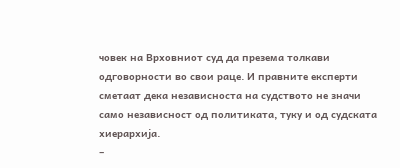човек на Врховниот суд да презема толкави одговорности во свои раце. И правните експерти сметаат дека независноста на судството не значи само независност од политиката, туку и од судската хиерархија.
–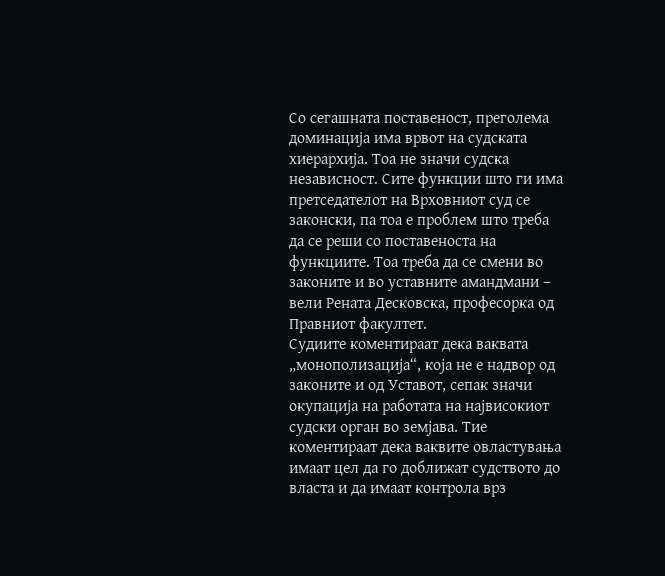Со сегашната поставеност, преголема доминација има врвот на судската хиерархија. Тоа не значи судска независност. Сите функции што ги има претседателот на Врховниот суд се законски, па тоа е проблем што треба да се реши со поставеноста на функциите. Тоа треба да се смени во законите и во уставните амандмани – вели Рената Десковска, професорка од Правниот факултет.
Судиите коментираат дека ваквата „монополизација“, која не е надвор од законите и од Уставот, сепак значи окупација на работата на највисокиот судски орган во земјава. Тие коментираат дека ваквите овластувања имаат цел да го доближат судството до власта и да имаат контрола врз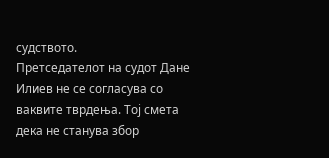судството.
Претседателот на судот Дане Илиев не се согласува со ваквите тврдења. Тој смета дека не станува збор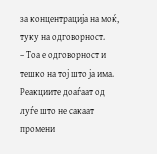за концентрација на моќ, туку на одговорност.
– Тоа е одговорност и тешко на тој што ја има. Реакциите доаѓаат од луѓе што не сакаат промени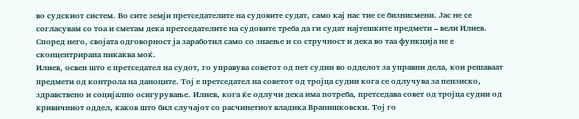во судскиот систем. Во сите земји претседателите на судовите судат, само кај нас тие се бизнисмени. Јас не се согласувам со тоа и сметам дека претседателите на судовите треба да ги судат најтешките предмети – вели Илиев.
Според него, својата одговорност ја заработил само со знаење и со стручност и дека во таа функција не е сконцентрирана никаква моќ.
Илиев, освен што е претседател на судот, го управува советот од пет судии во одделот за управни дела, кои решаваат предмети од контрола на даноците. Тој е претседател на советот од тројца судии кога се одлучува за пензиско, здравствено и социјално осигурување. Илиев, кога ќе одлучи дека има потреба, претседава совет од тројца судии од кривичниот оддел, каков што бил случајот со расчинетиот владика Вранишковски. Тој го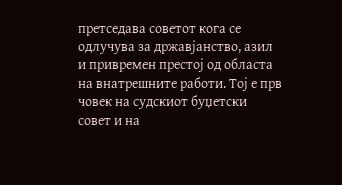претседава советот кога се одлучува за државјанство, азил и привремен престој од областа на внатрешните работи. Тој е прв човек на судскиот буџетски совет и на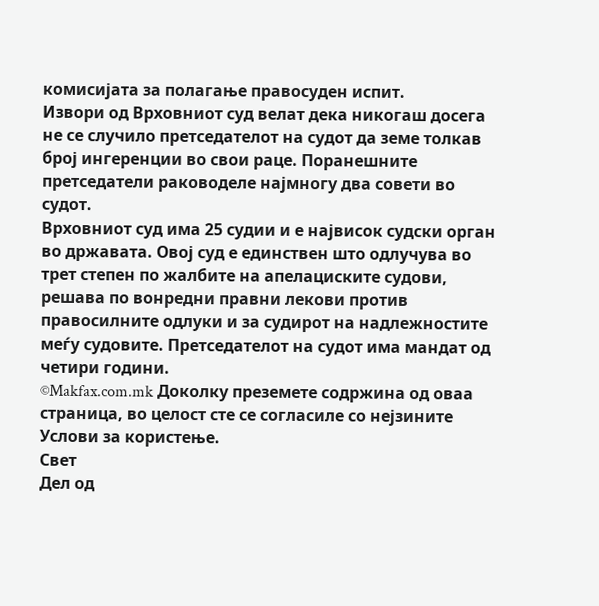комисијата за полагање правосуден испит.
Извори од Врховниот суд велат дека никогаш досега не се случило претседателот на судот да земе толкав број ингеренции во свои раце. Поранешните претседатели раководеле најмногу два совети во судот.
Врховниот суд има 25 судии и е највисок судски орган во државата. Овој суд е единствен што одлучува во трет степен по жалбите на апелациските судови, решава по вонредни правни лекови против правосилните одлуки и за судирот на надлежностите меѓу судовите. Претседателот на судот има мандат од четири години.
©Makfax.com.mk Доколку преземете содржина од оваа страница, во целост сте се согласиле со нејзините Услови за користење.
Свет
Дел од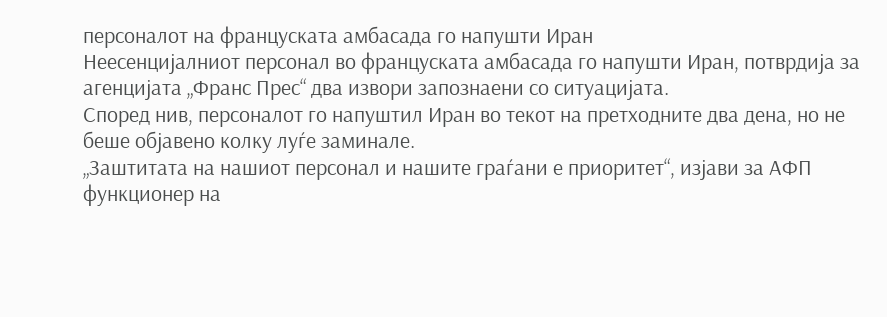персоналот на француската амбасада го напушти Иран
Неесенцијалниот персонал во француската амбасада го напушти Иран, потврдија за агенцијата „Франс Прес“ два извори запознаени со ситуацијата.
Според нив, персоналот го напуштил Иран во текот на претходните два дена, но не беше објавено колку луѓе заминале.
„Заштитата на нашиот персонал и нашите граѓани е приоритет“, изјави за АФП функционер на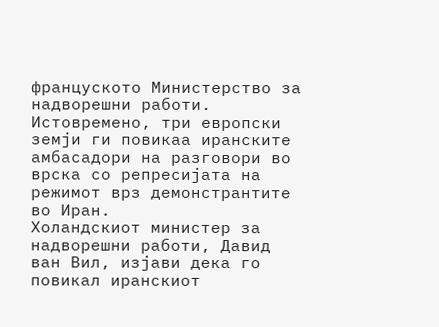француското Министерство за надворешни работи.
Истовремено, три европски земји ги повикаа иранските амбасадори на разговори во врска со репресијата на режимот врз демонстрантите во Иран.
Холандскиот министер за надворешни работи, Давид ван Вил, изјави дека го повикал иранскиот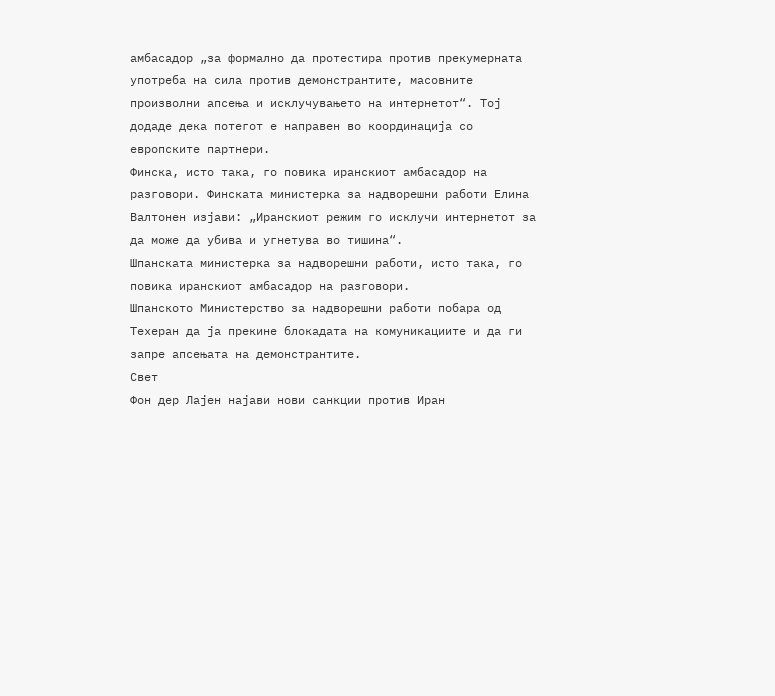амбасадор „за формално да протестира против прекумерната употреба на сила против демонстрантите, масовните произволни апсења и исклучувањето на интернетот“. Тој додаде дека потегот е направен во координација со европските партнери.
Финска, исто така, го повика иранскиот амбасадор на разговори. Финската министерка за надворешни работи Елина Валтонен изјави: „Иранскиот режим го исклучи интернетот за да може да убива и угнетува во тишина“.
Шпанската министерка за надворешни работи, исто така, го повика иранскиот амбасадор на разговори.
Шпанското Министерство за надворешни работи побара од Техеран да ја прекине блокадата на комуникациите и да ги запре апсењата на демонстрантите.
Свет
Фон дер Лајен најави нови санкции против Иран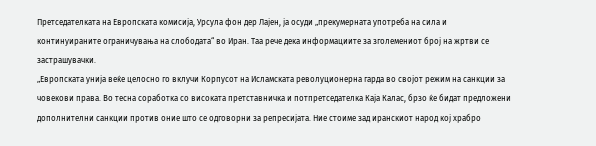Претседателката на Европската комисија, Урсула фон дер Лајен, ја осуди „прекумерната употреба на сила и континуираните ограничувања на слободата“ во Иран. Таа рече дека информациите за зголемениот број на жртви се застрашувачки.
„Европската унија веќе целосно го вклучи Корпусот на Исламската револуционерна гарда во својот режим на санкции за човекови права. Во тесна соработка со високата претставничка и потпретседателка Каја Калас, брзо ќе бидат предложени дополнителни санкции против оние што се одговорни за репресијата. Ние стоиме зад иранскиот народ кој храбро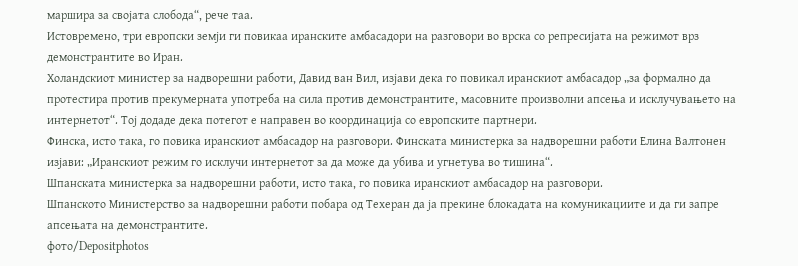маршира за својата слобода“, рече таа.
Истовремено, три европски земји ги повикаа иранските амбасадори на разговори во врска со репресијата на режимот врз демонстрантите во Иран.
Холандскиот министер за надворешни работи, Давид ван Вил, изјави дека го повикал иранскиот амбасадор „за формално да протестира против прекумерната употреба на сила против демонстрантите, масовните произволни апсења и исклучувањето на интернетот“. Тој додаде дека потегот е направен во координација со европските партнери.
Финска, исто така, го повика иранскиот амбасадор на разговори. Финската министерка за надворешни работи Елина Валтонен изјави: „Иранскиот режим го исклучи интернетот за да може да убива и угнетува во тишина“.
Шпанската министерка за надворешни работи, исто така, го повика иранскиот амбасадор на разговори.
Шпанското Министерство за надворешни работи побара од Техеран да ја прекине блокадата на комуникациите и да ги запре апсењата на демонстрантите.
фото/Depositphotos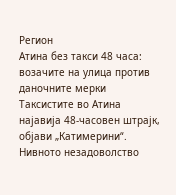Регион
Атина без такси 48 часа: возачите на улица против даночните мерки
Таксистите во Атина најавија 48-часовен штрајк, објави „Катимерини“. Нивното незадоволство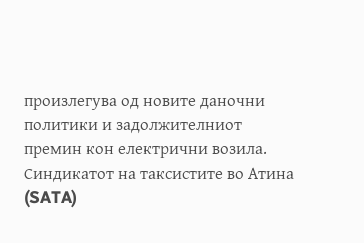произлегува од новите даночни политики и задолжителниот премин кон електрични возила.
Синдикатот на таксистите во Атина (SATA)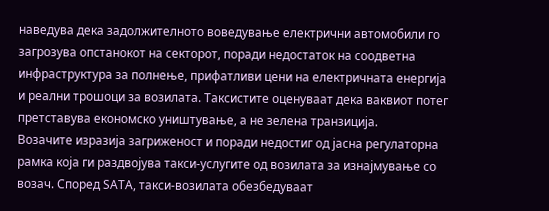наведува дека задолжителното воведување електрични автомобили го загрозува опстанокот на секторот, поради недостаток на соодветна инфраструктура за полнење, прифатливи цени на електричната енергија и реални трошоци за возилата. Таксистите оценуваат дека ваквиот потег претставува економско уништување, а не зелена транзиција.
Возачите изразија загриженост и поради недостиг од јасна регулаторна рамка која ги раздвојува такси-услугите од возилата за изнајмување со возач. Според SATA, такси-возилата обезбедуваат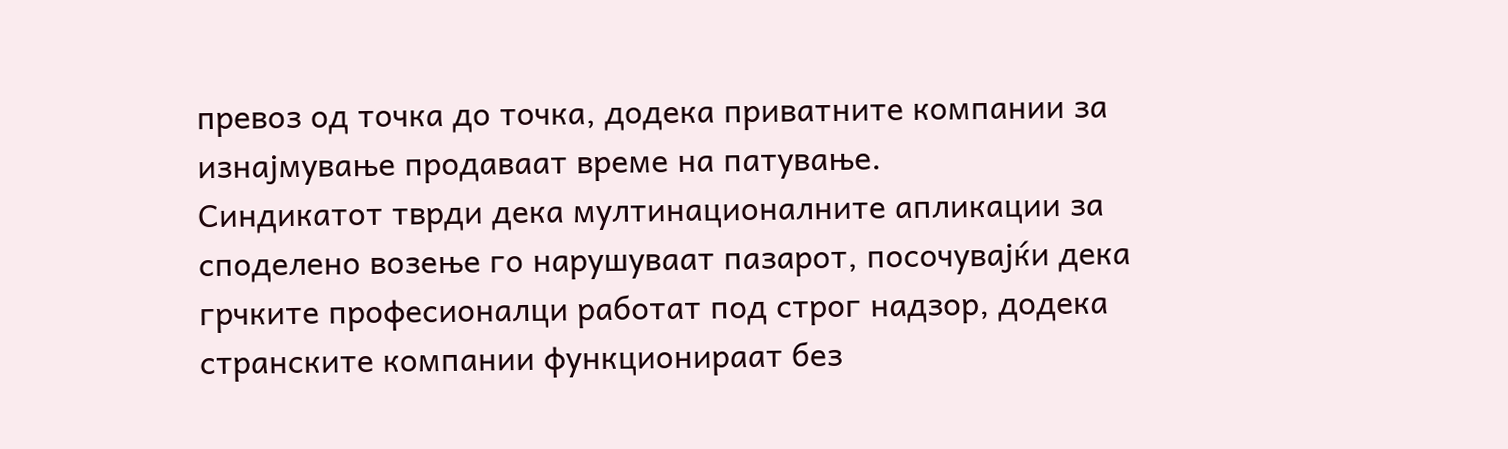превоз од точка до точка, додека приватните компании за изнајмување продаваат време на патување.
Синдикатот тврди дека мултинационалните апликации за споделено возење го нарушуваат пазарот, посочувајќи дека грчките професионалци работат под строг надзор, додека странските компании функционираат без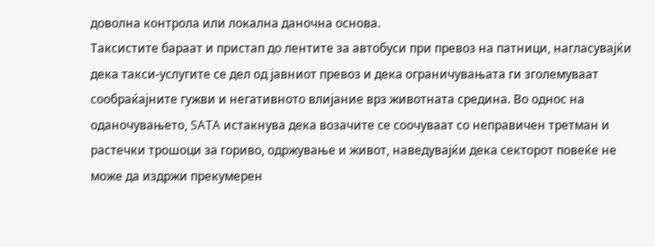доволна контрола или локална даночна основа.
Таксистите бараат и пристап до лентите за автобуси при превоз на патници, нагласувајќи дека такси-услугите се дел од јавниот превоз и дека ограничувањата ги зголемуваат сообраќајните гужви и негативното влијание врз животната средина. Во однос на оданочувањето, SATA истакнува дека возачите се соочуваат со неправичен третман и растечки трошоци за гориво, одржување и живот, наведувајќи дека секторот повеќе не може да издржи прекумерен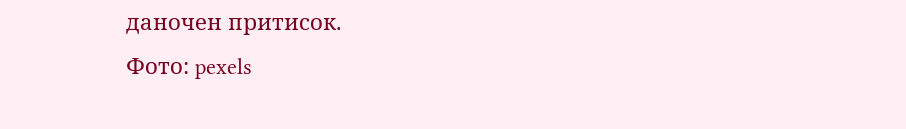даночен притисок.
Фото: pexels